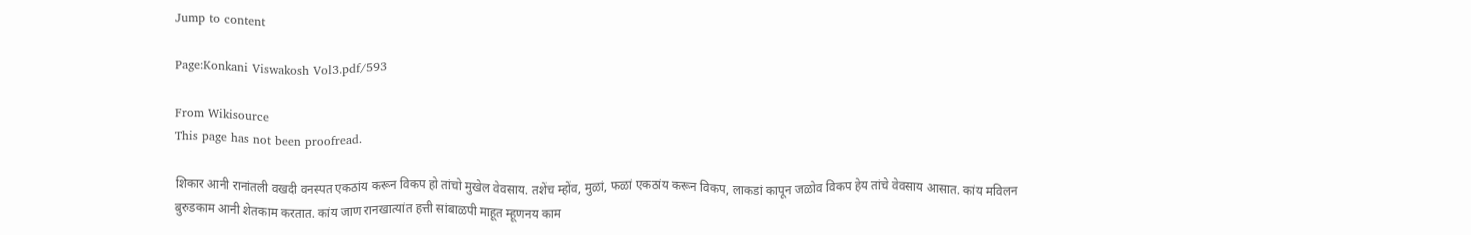Jump to content

Page:Konkani Viswakosh Vol3.pdf/593

From Wikisource
This page has not been proofread.

शिकार आनी रानांतली वखदी वनस्पत एकठांय करून विकप हो तांचो मुखेल वेवसाय. तशेंच म्होंव, मुळां, फळां एकठांय करून विकप, लाकडां कापून जळोव विकप हेय तांचे वेवसाय आसात. कांय मविलन बुरुडकाम आनी शेतकाम करतात. कांय जाण रानखात्यांत हत्ती सांबाळपी माहूत म्हूणनय काम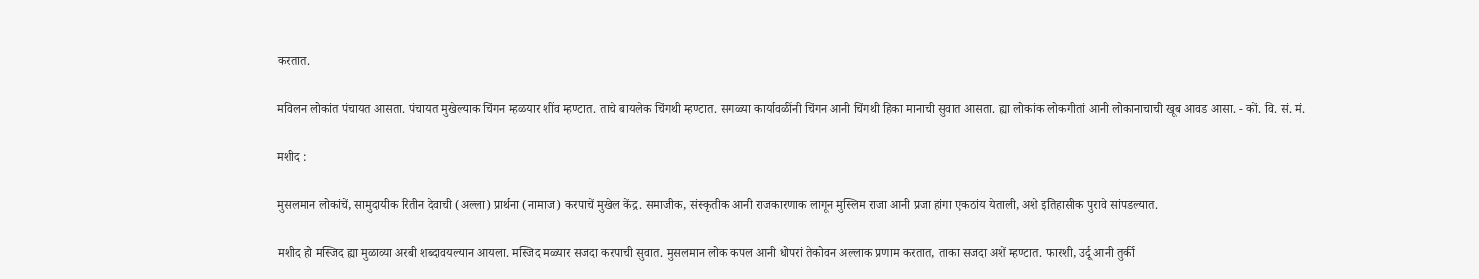करतात.

मविलन लोकांत पंचायत आसता. पंचायत मुखेल्याक चिंगन म्हळयार शींव म्हण्टात. ताचे बायलेक चिंगथी म्हण्टात. सगळ्या कार्यावळींनी चिंगन आनी चिंगथी हिका मानाची सुवात आसता. ह्या लोकांक लोकगीतां आनी लोकानाचाची खूब आवड आसा. - कों. वि. सं. मं.

मशीद :

मुसलमान लोकांचें, सामुदायीक रितीन देवाची (अल्ला) प्रार्थना (नामाज) करपाचें मुखेल केंद्र. समाजीक, संस्कृतीक आनी राजकारणाक लागून मुस्लिम राजा आनी प्रजा हांगा एकठांय येताली, अशे इतिहासीक पुरावे सांपडल्यात.

मशीद हो मस्जिद ह्या मुळाव्या अरबी शब्दावयल्यान आयला. मस्जिद मळ्यार सजदा करपाची सुवात. मुसलमान लोक कपल आनी धोपरां तेकोवन अल्लाक प्रणाम करतात, ताका सजदा अशें म्हण्टात. फारशी, उर्दू आनी तुर्की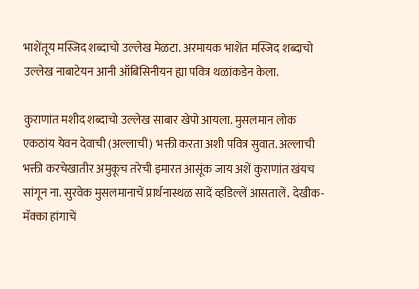भाशेंतूय मस्जिद शब्दाचो उल्लेख मेळटा. अरमायक भाशेंत मस्जिद शब्दाचो उल्लेख नाबाटेयन आनी ऑबिसिनीयन ह्या पवित्र थळांकडेन केला.

कुराणांत मशीद शब्दाचो उल्लेख साबार खेपो आयला. मुसलमान लोक एकठांय येवन देवाची (अल्लाची) भक्ती करता अशी पवित्र सुवात. अल्लाची भक्ती करचेखातीर अमुकूच तरेची इमारत आसूंक जाय अशें कुराणांत खंयच सांगून ना. सुरवेक मुसलमानाचें प्रार्थनास्थळ सादें व्हडिल्लें आसतालें. देखीक- मॅक्का हांगाचें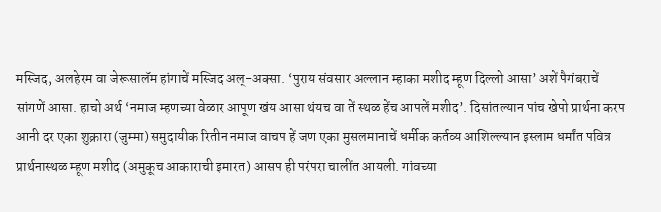मस्जिद, अलहेरम वा जेरूसालॅम हांगाचें मस्जिद अल्-अक्सा. ‘पुराय संवसार अल्लान म्हाका मशीद म्हूण दिल्लो आसा’ अशें पैगंबराचें सांगणें आसा. हाचो अर्थ ‘नमाज म्हणच्या वेळार आपूण खंय आसा थंयच वा तें स्थळ हेंच आपलें मशीद’. दिसांतल्यान पांच खेपो प्रार्थना करप आनी दर एका शुक्रारा (जुम्मा) समुदायीक रितीन नमाज वाचप हें जण एका मुसलमानाचें धर्मीक कर्तव्य आशिल्ल्यान इस्लाम धर्मांत पवित्र प्रार्थनास्थळ म्हूण मशीद (अमुकूच आकाराची इमारत) आसप ही परंपरा चालींत आयली. गांवच्या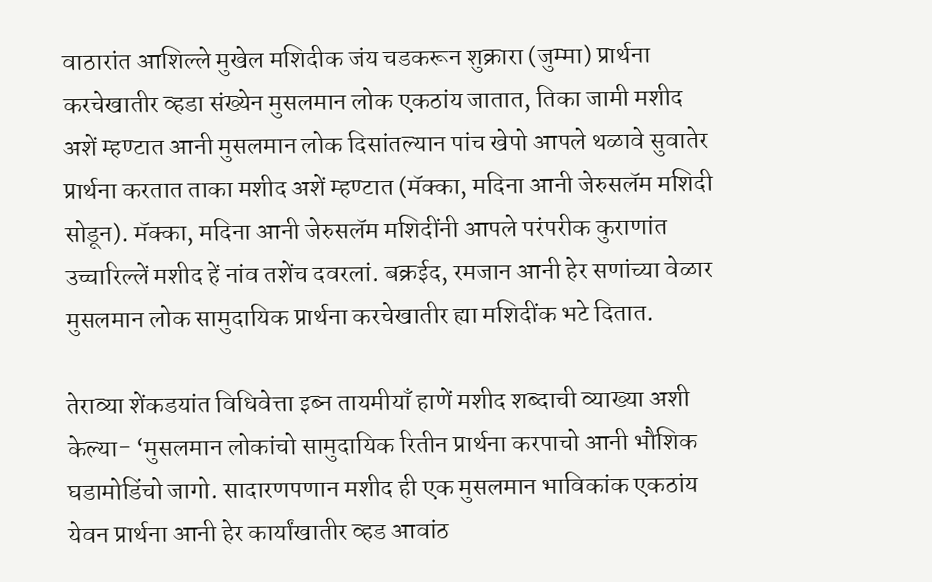वाठारांत आशिल्ले मुखेल मशिदीक जंय चडकरून शुक्रारा (जुम्मा) प्रार्थना करचेखातीर व्हडा संख्येन मुसलमान लोक एकठांय जातात, तिका जामी मशीद अशें म्हण्टात आनी मुसलमान लोक दिसांतल्यान पांच खेपो आपले थळावे सुवातेर प्रार्थना करतात ताका मशीद अशें म्हण्टात (मॅक्का, मदिना आनी जेरुसलॅम मशिदी सोडून). मॅक्का, मदिना आनी जेरुसलॅम मशिदींनी आपले परंपरीक कुराणांत उच्चारिल्लें मशीद हें नांव तशेंच दवरलां. बक्रईद, रमजान आनी हेर सणांच्या वेळार मुसलमान लोक सामुदायिक प्रार्थना करचेखातीर ह्या मशिदींक भटे दितात.

तेराव्या शेंकडयांत विधिवेत्ता इब्न तायमीयाँ हाणें मशीद शब्दाची व्याख्या अशी केल्या- ‘मुसलमान लोकांचो सामुदायिक रितीन प्रार्थना करपाचो आनी भौशिक घडामोडिंचो जागो. सादारणपणान मशीद ही एक मुसलमान भाविकांक एकठांय येवन प्रार्थना आनी हेर कार्यांखातीर व्हड आवांठ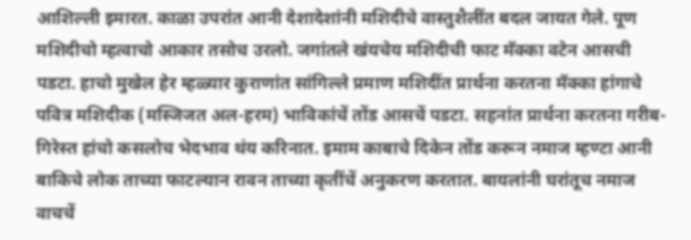आशिल्ली इमारत. काळा उपरांत आनी देशादेशांनी मशिदीचे वास्तुशैलींत बदल जायत गेले. पूण मशिदीचो म्हत्वाचो आकार तसोच उरलो. जगांतले खंयचेय मशिदीची फाट मॅक्का वटेन आसची पडटा. हाचो मुखेल हेर म्हळ्यार कुराणांत सांगिल्ले प्रमाण मशिदींत प्रार्थना करतना मॅक्का हांगाचे पवित्र मशिदीक (मस्जिजत अल-हरम) भाविकांचें तोंड आसचें पडटा. सहनांत प्रार्थना करतना गरीब- गिरेस्त हांचो कसलोच भेदभाव थंय करिनात. इमाम काबाचे दिकेन तोंड करून नमाज म्हण्टा आनी बाकिचे लोक ताच्या फाटल्यान रावन ताच्या कृतींचें अनुकरण करतात. बायलांनी घरांतूच नमाज वाचचें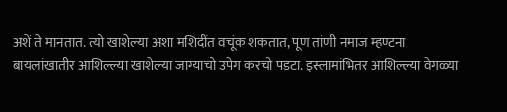अशें ते मानतात. त्यो खाशेल्या अशा मशिदींत वचूंक शकतात, पूण तांणी नमाज म्हण्टना बायलांखातीर आशिल्ल्या खाशेल्या जाग्याचो उपेग करचो पडटा. इस्लामांभितर आशिल्ल्या वेगळ्या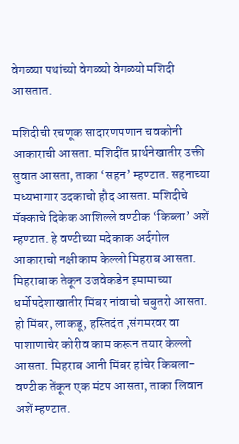वेगळ्या पथांच्यो वेगळ्यो वेगळ्यो मशिदी आसतात.

मशिदीची रचणूक सादारणपणान चवकोनी आकाराची आसता. मशिदींत प्रार्थनेखातीर उक्ती सुवात आसता, ताका ‘सहन’ म्हण्टात. सहनाच्या मध्यभागार उदकाचो हौद आसता. मशिदीचे मॅक्काचे दिकेक आशिल्ले वण्टीक ‘किब्ला’ अशें म्हण्टात. हे वण्टीच्या मदेकाक अर्दगोल आकाराचो नक्षीकाम केल्लो मिहराब आसता. मिहराबाक तेकून उजवेकडेन इमामाच्या धर्मोपदेशाखातीर मिंबर नांवाचो चबुतरो आसता. हो मिंबर, लाकडू, हस्तिदंत ,संगमरवर वा पाशाणाचेर कोरीव काम करून तयार केल्लो आसता. मिहराब आनी मिंबर हांचेर किबला-वण्टीक तेंकून एक मंटप आसता, ताका लिवान अशें म्हण्टात.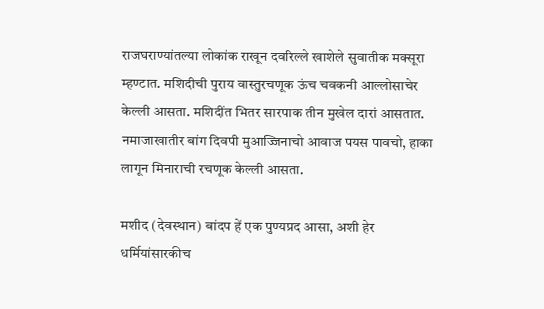राजघराण्यांतल्या लोकांक राखून दवरिल्ले खाशेले सुवातीक मक्सूरा म्हण्टात. मशिदीची पुराय वास्तुरचणूक ऊंच चवकनी आल्लोसाचेर केल्ली आसता. मशिदींत भितर सारपाक तीन मुखेल दारां आसतात. नमाजाखातीर बांग दिवपी मुआज्जिनाचो आवाज पयस पावचो, हाका लागून मिनाराची रचणूक केल्ली आसता.

मशीद (देवस्थान) बांदप हें एक पुण्यप्रद आसा, अशी हेर धर्मियांसारकीच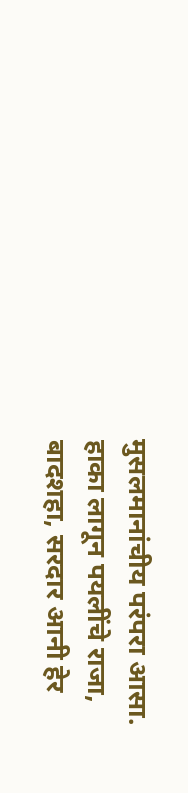मुसलमानांचीय परंपरा आसा. हाका लागून पयलींचे राजा, बादशहा, सरदार आनी हेर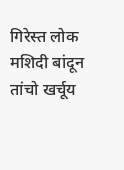गिरेस्त लोक मशिदी बांदून तांचो खर्चूय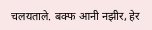चलयताले. बक्फ आनी नझीर, हेर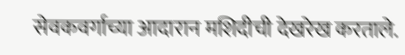सेवकवर्गाच्या आदारान मशिदीची देखरेख करताले.